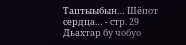Таптыыбын… Шёпот сердца… - стр. 29
Дьахтар бу чобуо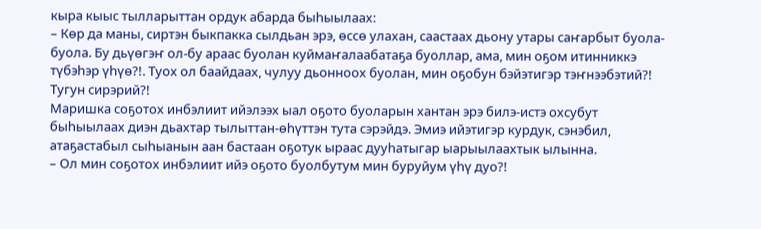кыра кыыс тылларыттан ордук абарда быһыылаах:
– Көр да маны, сиртэн быкпакка сылдьан эрэ, өссө улахан, саастаах дьону утары саҥарбыт буола-буола. Бу дьүөгэҥ ол-бу араас буолан куймаҥалаабатаҕа буоллар, ама, мин оҕом итинниккэ түбэһэр үһүө?!. Туох ол баайдаах, чулуу дьонноох буолан, мин оҕобун бэйэтигэр тэҥнээбэтий?! Тугун сирэрий?!
Маришка соҕотох инбэлиит ийэлээх ыал оҕото буоларын хантан эрэ билэ-истэ охсубут быһыылаах диэн дьахтар тылыттан-өһүттэн тута сэрэйдэ. Эмиэ ийэтигэр курдук, сэнэбил, атаҕастабыл сыһыанын аан бастаан оҕотук ыраас дууһатыгар ыарыылаахтык ылынна.
– Ол мин соҕотох инбэлиит ийэ оҕото буолбутум мин буруйум үһү дуо?!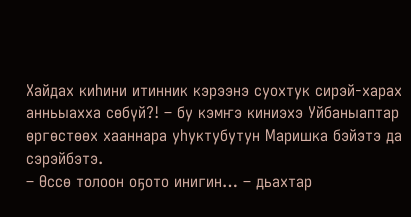Хайдах киһини итинник кэрээнэ суохтук сирэй-харах анньыахха сөбүй?! – бу кэмҥэ киниэхэ Уйбаныаптар өргөстөөх хааннара уһуктубутун Маришка бэйэтэ да сэрэйбэтэ.
– Өссө толоон оҕото инигин… – дьахтар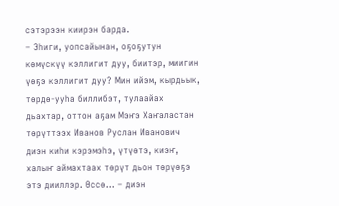сэтэрээн киирэн барда.
– Эһиги, уопсайынан, оҕоҕутун көмүскүү кэллигит дуу, биитэр, миигин үөҕэ кэллигит дуу? Мин ийэм, кырдьык, төрдө-ууһа биллибэт, тулаайах дьахтар, оттон аҕам Мэҥэ Хаҥаластан төрүттээх Иванов Руслан Иванович диэн киһи кэрэмэһэ, үтүөтэ, киэҥ, халыҥ аймахтаах төрүт дьон төрүөҕэ этэ дииллэр. Өссө… – диэн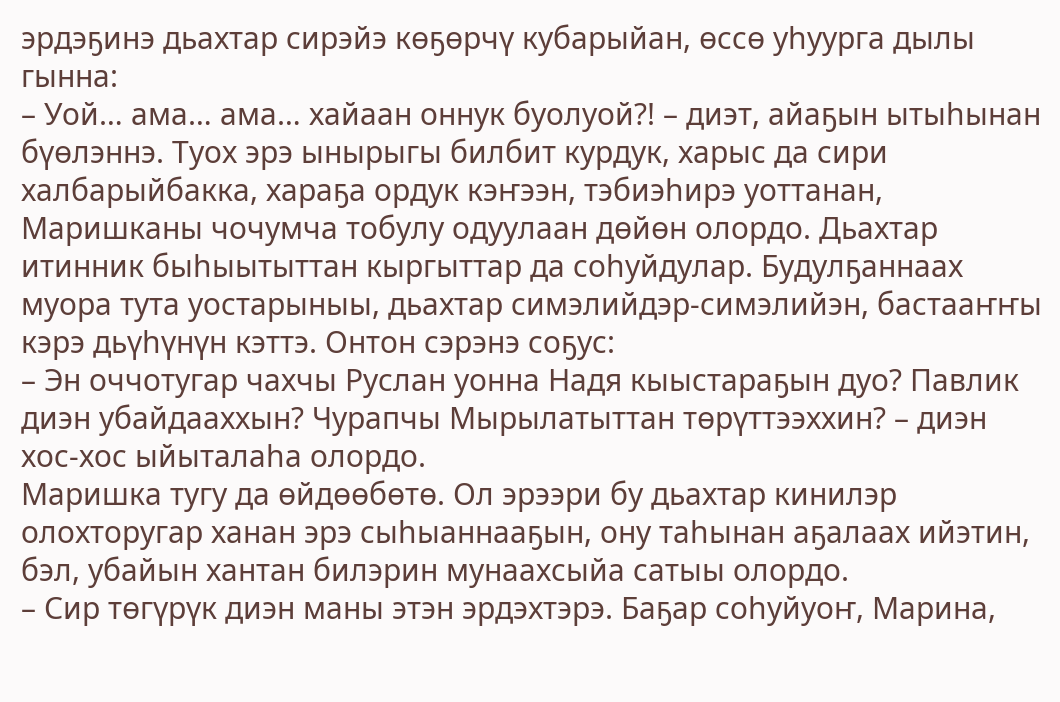эрдэҕинэ дьахтар сирэйэ көҕөрчү кубарыйан, өссө уһуурга дылы гынна:
– Уой… ама… ама… хайаан оннук буолуой?! – диэт, айаҕын ытыһынан бүөлэннэ. Туох эрэ ынырыгы билбит курдук, харыс да сири халбарыйбакка, хараҕа ордук кэҥээн, тэбиэһирэ уоттанан, Маришканы чочумча тобулу одуулаан дөйөн олордо. Дьахтар итинник быһыытыттан кыргыттар да соһуйдулар. Будулҕаннаах муора тута уостарыныы, дьахтар симэлийдэр-симэлийэн, бастааҥҥы кэрэ дьүһүнүн кэттэ. Онтон сэрэнэ соҕус:
– Эн оччотугар чахчы Руслан уонна Надя кыыстараҕын дуо? Павлик диэн убайдааххын? Чурапчы Мырылатыттан төрүттээххин? – диэн хос-хос ыйыталаһа олордо.
Маришка тугу да өйдөөбөтө. Ол эрээри бу дьахтар кинилэр олохторугар ханан эрэ сыһыаннааҕын, ону таһынан аҕалаах ийэтин, бэл, убайын хантан билэрин мунаахсыйа сатыы олордо.
– Сир төгүрүк диэн маны этэн эрдэхтэрэ. Баҕар соһуйуоҥ, Марина,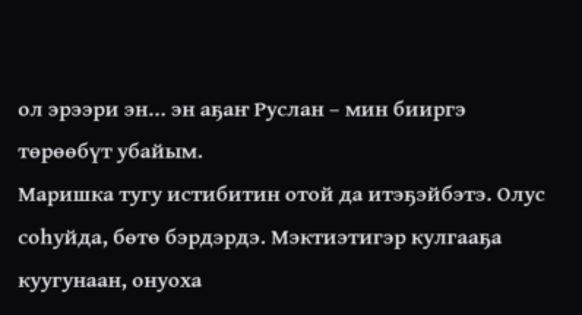ол эрээри эн… эн аҕаҥ Руслан – мин бииргэ төрөөбүт убайым.
Маришка тугу истибитин отой да итэҕэйбэтэ. Олус соһуйда, бөтө бэрдэрдэ. Мэктиэтигэр кулгааҕа куугунаан, онуоха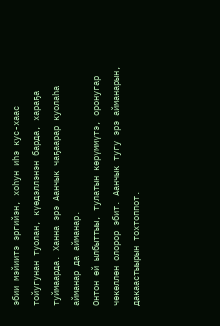эбии мэйиитэ эргийэн, хоһун иһэ кус-хаас тойугунан туолан, күөдэллэнэн барда, хараҕа туймаарда. Ханна эрэ Аанчык чаҕаарар куолаһа айманар да айманар.
Онтон өй ылбыттыы, тулатын көрүммүтэ, оронугар чөкөллөн олорор эбит. Аанчык тугу эрэ айманарын, дакаастыырын тохтоппот.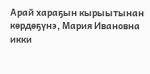Арай хараҕын кырыытынан көрдөҕүнэ, Мария Ивановна икки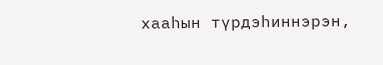хааһын түрдэһиннэрэн,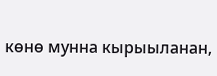көнө мунна кырыыланан,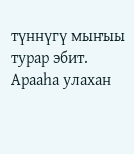түннүгү мыҥыы турар эбит. Арааһа улахан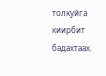толкуйга киирбит бадахтаах.